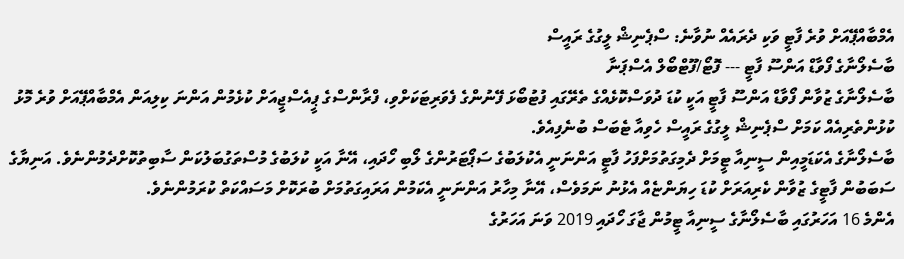އެމްބާއްޕޭއަށް ވުރެ ފާޓީ ވަކި ދެރައެއް ނުވާނެ: ސްޕެނިޝް ލީގުގެ ރައީސް
ބާސެލޯނާގެ ފޯވާޑް އަންސޫ ފާޓީ --- ފޮޓޯ/ފޫޓްބޯލް އެސްޕަނާ
ބާސެލޯނާގެ ޒުވާން ފޯވާޑް އަންސޫ ފާޓީ އަކީ ކުޑަ ދުވަސްކޮޅެއްގެ ތެރޭގައި ފުޓުބޯޅަ ފޭނުންގެ ފެވަރިޓަކަށްވި، ފްރާންސްގެ ޕީއެސްޖީއަށް ކުޅެމުން އަންނަ ކިލިއަން އެމްބާއްޕޭއަށް ވުރެ މޮޅު ކުޅުންތެރިއެއް ކަމަށް ސްޕެނިޝް ލީގުގެ ރައީސް ހެވިއާ ޓެބަސް ބުނެފިއެވެ.
ބާސެލޯނާގެ އެކަޑަމީއިން ސީނިއާ ޓީމަށް ދެމިގަތުމަށްފަހު ފާޓީ އަންނަނީ އެކުލަބުގެ ސަޕޯޓަރުންގެ ލޯބި ހޯދައި، އޭނާ އަކީ ކުލަބުގެ މުސްތަގުބަލުކަން ސާބިތުކޮށްދެމުންނެވެ. އަނިޔާގެ ސަބަބުން ފާޓީގެ ޒުވާން ކެރިއަރަށް ކުޑަ ހިޔަންޏެއް އެޅުނު ނަމަވެސް، އޭނާ މިހާރު އަންނަނީ އެކަމުން އަރައިގަތުމަށް ބުރަކޮށް މަސައްކަތް ކުރަމުންނެވެ.
އެންމެ 16 އަހަރުގައި ބާސެލޯނާގެ ސީނިއާ ޓީމުން ޖާގަ ހޯދައި 2019 ވަނަ އަހަރުގެ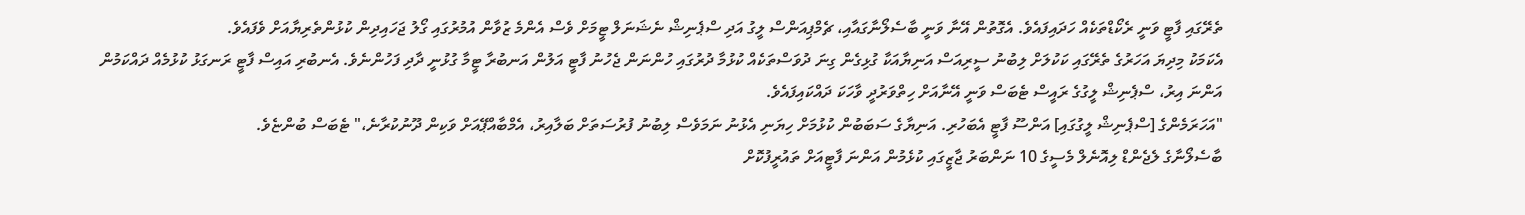ތެރޭގައި ފާޓީ ވަނީ ރެކޯޑްތަކެއް ހަދައިފައެވެ. އެގޮތުން އޭނާ ވަނީ ބާސެލޯނާގައާއި، ޗެމްޕިއަންސް ލީގު އަދި ސްޕެނިޝް ނެޝަނަލް ޓީމަށް ވެސް އެންމެ ޒުވާން އުމުރުގައި ގޯލު ޖަހައިދިން ކުޅުންތެރިޔާއަށް ވެފައެވެ.
އެކަމަކު މިދިޔަ އަހަރުގެ ތެރޭގައި ކަކުލަށް ލިބުނު ސީރިއަސް އަނިޔާއަކާ ގުޅިގެން ގިނަ ދުވަސްތަކެއް ކުޅުމާ ދުރުގައި ހުންނަން ޖެހުނު ފާޓީ އަލުން އަނބުރާ ޓީމާ ގުޅުނީ ދާދި ފަހުންނެވެ. އެނބުރި އައިސް ފާޓީ ރަނގަޅު ކުޅުމެއް ދައްކަމުން އަންނަ އިރު، ސްޕެނިޝް ލީގުގެ ރައީސް ޓެބަސް ވަނީ އޭނާއަށް ހިތްވަރުދީ ވާހަކަ ދައްކައިފައެވެ.
"އަހަރަމެންގެ [ސްޕެނިޝް ލީގުގައި] އަންސޫ ފާޓީ އެބަހުރި. އަނިޔާގެ ސަބަބުން ކުޅުމަށް ހިޔަނި އެޅުނު ނަމަވެސް ލިބުނު ފުރުސަތަށް ބަލާއިރު، އެމްބާއްޕޭއަށް ވަކިން ދޫނުކުރާނެ،" ޓެބަސް ބުންޏެވެ.
ބާސެލޯނާގެ ލެޖެންޑް ލިއޮނެލް މެސީގެ 10 ނަންބަރު ޖާޒީގައި ކުޅެމުން އަންނަ ފާޓީއަށް ތައުރީފުކޮށް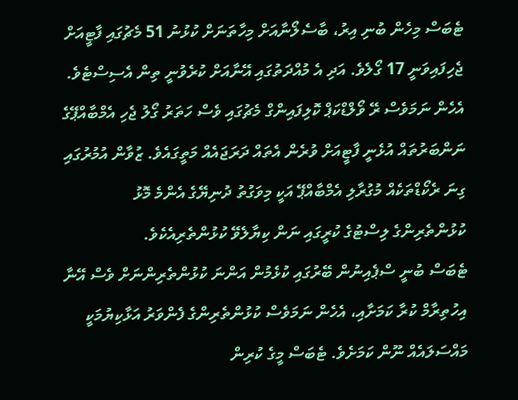ޓެބަސް މިހެން ބުނި އިރު، ބާސެލޯނާއަށް މިހާތަނަށް ކުޅުނު 51 މެޗުގައި ފާޓީއަށް ޖެހިފައިވަނީ 17 ގޯލެވެ. އަދި އެ މުއްދަތުގައި އޭނާއަށް ކުރެވުނީ ތިން އެސިސްޓެވެ.
އެހެން ނަމަވެސް ރޭ ވޯލްޑްކަޕް ކޮލިފައިންގް މެޗުގައި ވެސް ހަތަރު ގޯލު ޖެހި އެމްބާއްޕޭގެ ނަންބަރުތައް އުޅެނީ ފާޓީއަށް ވުރެން އެތައް ދަރަޖައެއް މަތީގައެވެ. ޒުވާން އުމުރުގައި ގިނަ ރެކޯޑްތަކެއް މުގުރާލި އެމްބާއްޕޭ އަކީ މިވަގުތު ދުނިޔޭގެ އެންމެ މޮޅު ކުޅުންތެރިންގެ ލިސްޓުގެ ކުރީގައި ނަން ކިޔާލެވޭ ކުޅުންތެރިއެކެވެ.
ޓެބަސް ބުނީ ސްޕެއިނުން ބޭރުގައި ކުޅެމުން އަންނަ ކުޅުންތެރިންނަށް ވެސް އޭނާ އިހުތިރާމް ކުރާ ކަމަށާއި، އެހެން ނަމަވެސް ކުޅުންތެރިންގެ ފެންވަރު އަޅާކިޔުމަކީ މައްސަލައެއް ނޫން ކަމަށެވެ. ޓެބަސް މީގެ ކުރިން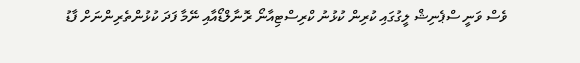ވެސް ވަނީ ސްޕެނިޝް ލީގުގައި ކުރިން ކުޅުނު ކްރިސްޓިއާނޯ ރޮނާލްޑޯއާއި ނޭމާ ފަދަ ކުޅުންތެރިންނަށް ފާޑު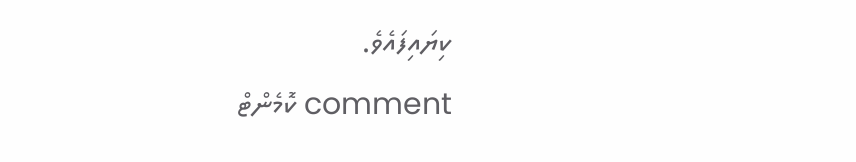ކިޔައިފައެވެ.
comment ކޮމެންޓް